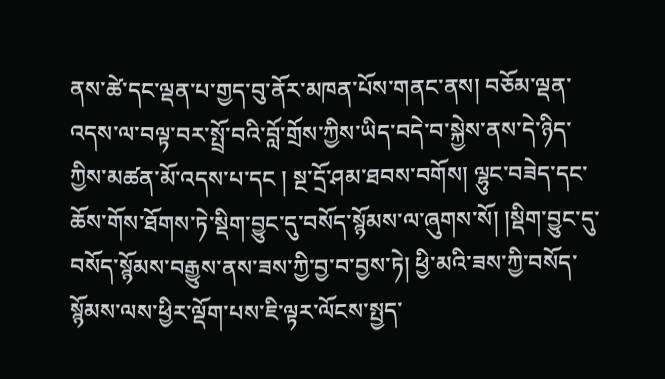ནས་ཚེ་དང་ལྡན་པ་གྱད་བུ་ནོར་མཁན་པོས་གནང་ནས། བཅོམ་ལྡན་འདས་ལ་བལྟ་བར་སྤྲོ་བའི་བློ་གྲོས་ཀྱིས་ཡིད་བདེ་བ་སྐྱེས་ནས་དེ་ཉིད་ཀྱིས་མཚན་མོ་འདས་པ་དང ། སྔ་དྲོ་ཤམ་ཐབས་བགོས། ལྷུང་བཟེད་དང་ཆོས་གོས་ཐོགས་ཏེ་སྡིག་བྱུང་དུ་བསོད་སྙོམས་ལ་ཞུགས་སོ། །སྡིག་བྱུང་དུ་བསོད་སྙོམས་བརྒྱུས་ནས་ཟས་ཀྱི་བྱ་བ་བྱས་ཏེ། ཕྱི་མའི་ཟས་ཀྱི་བསོད་སྙོམས་ལས་ཕྱིར་ལྡོག་པས་ཇི་ལྟར་ལོངས་སྤྱད་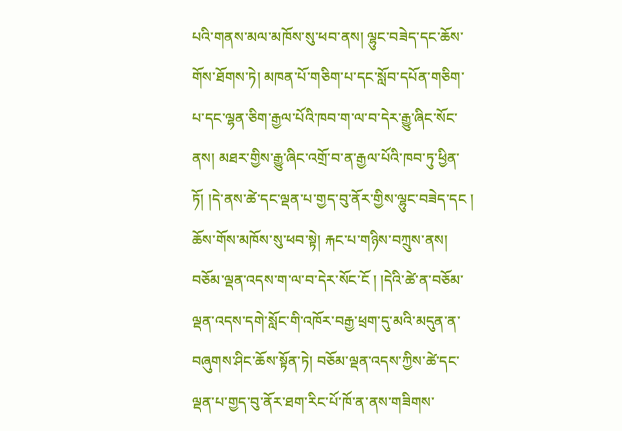པའི་གནས་མལ་མཁོས་སུ་ཕབ་ནས། ལྷུང་བཟེད་དང་ཆོས་གོས་ཐོགས་ཏེ། མཁན་པོ་གཅིག་པ་དང་སློབ་དཔོན་གཅིག་པ་དང་ལྷན་ཅིག་རྒྱལ་པོའི་ཁབ་ག་ལ་བ་དེར་རྒྱུ་ཞིང་སོང་ནས། མཐར་གྱིས་རྒྱུ་ཞིང་འགྲོ་བ་ན་རྒྱལ་པོའི་ཁབ་ཏུ་ཕྱིན་ཏོ། །དེ་ནས་ཚེ་དང་ལྡན་པ་གྱད་བུ་ནོར་གྱིས་ལྷུང་བཟེད་དང ། ཆོས་གོས་མཁོས་སུ་ཕབ་སྟེ། རྐང་པ་གཉིས་བཀྲུས་ནས། བཅོམ་ལྡན་འདས་ག་ལ་བ་དེར་སོང་ངོ ། །དེའི་ཚེ་ན་བཅོམ་ལྡན་འདས་དགེ་སློང་གི་འཁོར་བརྒྱ་ཕྲག་དུ་མའི་མདུན་ན་བཞུགས་ཤིང་ཆོས་སྟོན་ཏེ། བཅོམ་ལྡན་འདས་ཀྱིས་ཚེ་དང་ལྡན་པ་གྱད་བུ་ནོར་ཐག་རིང་པོ་ཁོ་ན་ནས་གཟིགས་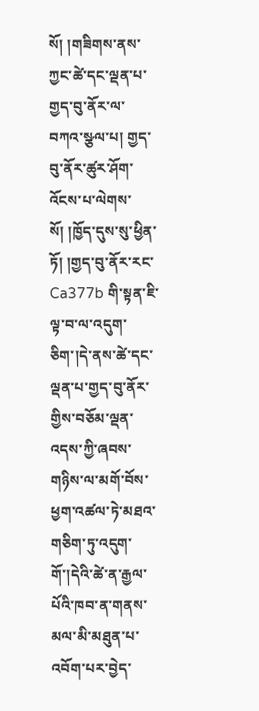སོ། །གཟིགས་ནས་ཀྱང་ཚེ་དང་ལྡན་པ་གྱད་བུ་ནོར་ལ་བཀའ་སྩལ་པ། གྱད་བུ་ནོར་ཚུར་ཤོག་འོངས་པ་ལེགས་སོ། །ཁྱོད་དུས་སུ་ཕྱིན་ཏོ། །གྱད་བུ་ནོར་རང་ Ca377b གི་སྟན་ཇི་ལྟ་བ་ལ་འདུག་ཅིག་།དེ་ནས་ཚེ་དང་ལྡན་པ་གྱད་བུ་ནོར་གྱིས་བཅོམ་ལྡན་འདས་ཀྱི་ཞབས་གཉིས་ལ་མགོ་བོས་ཕྱག་འཚལ་ཏེ་མཐའ་གཅིག་ཏུ་འདུག་གོ་།དེའི་ཚེ་ན་རྒྱལ་པོའི་ཁབ་ན་གནས་མལ་མི་མཐུན་པ་འབོག་པར་བྱེད་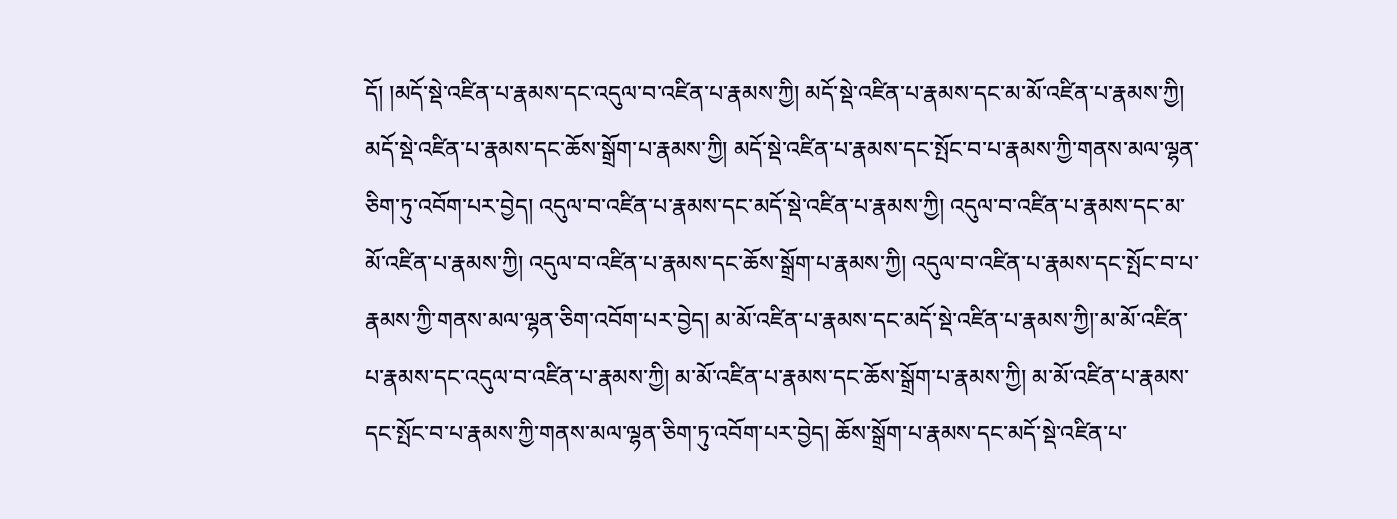དོ། །མདོ་སྡེ་འཛིན་པ་རྣམས་དང་འདུལ་བ་འཛིན་པ་རྣམས་ཀྱི། མདོ་སྡེ་འཛིན་པ་རྣམས་དང་མ་མོ་འཛིན་པ་རྣམས་ཀྱི། མདོ་སྡེ་འཛིན་པ་རྣམས་དང་ཆོས་སྒྲོག་པ་རྣམས་ཀྱི། མདོ་སྡེ་འཛིན་པ་རྣམས་དང་སྤོང་བ་པ་རྣམས་ཀྱི་གནས་མལ་ལྷན་ཅིག་ཏུ་འབོག་པར་བྱེད། འདུལ་བ་འཛིན་པ་རྣམས་དང་མདོ་སྡེ་འཛིན་པ་རྣམས་ཀྱི། འདུལ་བ་འཛིན་པ་རྣམས་དང་མ་མོ་འཛིན་པ་རྣམས་ཀྱི། འདུལ་བ་འཛིན་པ་རྣམས་དང་ཆོས་སྒྲོག་པ་རྣམས་ཀྱི། འདུལ་བ་འཛིན་པ་རྣམས་དང་སྤོང་བ་པ་རྣམས་ཀྱི་གནས་མལ་ལྷན་ཅིག་འབོག་པར་བྱེད། མ་མོ་འཛིན་པ་རྣམས་དང་མདོ་སྡེ་འཛིན་པ་རྣམས་ཀྱི།་མ་མོ་འཛིན་པ་རྣམས་དང་འདུལ་བ་འཛིན་པ་རྣམས་ཀྱི། མ་མོ་འཛིན་པ་རྣམས་དང་ཆོས་སྒྲོག་པ་རྣམས་ཀྱི། མ་མོ་འཛིན་པ་རྣམས་དང་སྤོང་བ་པ་རྣམས་ཀྱི་གནས་མལ་ལྷན་ཅིག་ཏུ་འབོག་པར་བྱེད། ཆོས་སྒྲོག་པ་རྣམས་དང་མདོ་སྡེ་འཛིན་པ་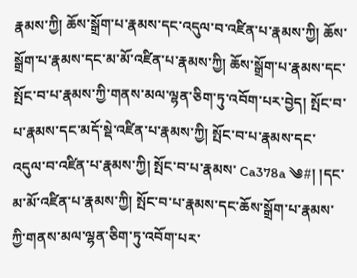རྣམས་ཀྱི། ཆོས་སྒྲོག་པ་རྣམས་དང་འདུལ་བ་འཛིན་པ་རྣམས་ཀྱི། ཆོས་སྒྲོག་པ་རྣམས་དང་མ་མོ་འཛིན་པ་རྣམས་ཀྱི། ཆོས་སྒྲོག་པ་རྣམས་དང་སྤོང་བ་པ་རྣམས་ཀྱི་གནས་མལ་ལྷན་ཅིག་ཏུ་འབོག་པར་བྱེད། སྤོང་བ་པ་རྣམས་དང་མདོ་སྡེ་འཛིན་པ་རྣམས་ཀྱི། སྤོང་བ་པ་རྣམས་དང་འདུལ་བ་འཛིན་པ་རྣམས་ཀྱི། སྤོང་བ་པ་རྣམས་ Ca378a ༄#། །དང་མ་མོ་འཛིན་པ་རྣམས་ཀྱི། སྤོང་བ་པ་རྣམས་དང་ཆོས་སྒྲོག་པ་རྣམས་ཀྱི་གནས་མལ་ལྷན་ཅིག་ཏུ་འབོག་པར་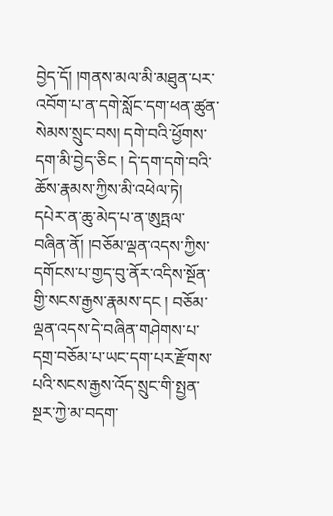བྱེད་དོ། །གནས་མལ་མི་མཐུན་པར་འབོག་པ་ན་དགེ་སློང་དག་ཕན་ཚུན་སེམས་སྲུང་བས། དགེ་བའི་ཕྱོགས་དག་མི་བྱེད་ཅིང ། དེ་དག་དགེ་བའི་ཆོས་རྣམས་ཀྱིས་མི་འཕེལ་ཏེ། དཔེར་ན་ཆུ་མེད་པ་ན་ཨུཏྤལ་བཞིན་ནོ། །བཅོམ་ལྡན་འདས་ཀྱིས་དགོངས་པ་གྱད་བུ་ནོར་འདིས་སྔོན་གྱི་སངས་རྒྱས་རྣམས་དང ། བཅོམ་ལྡན་འདས་དེ་བཞིན་གཤེགས་པ་དགྲ་བཅོམ་པ་ཡང་དག་པར་རྫོགས་པའི་སངས་རྒྱས་འོད་སྲུང་གི་སྤྱན་སྔར་ཀྱེ་མ་བདག་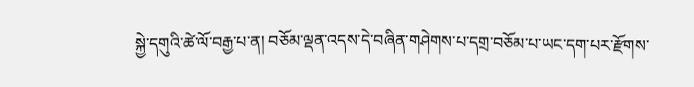སྐྱེ་དགུའི་ཚེ་ལོ་བརྒྱ་པ་ན། བཅོམ་ལྡན་འདས་དེ་བཞིན་གཤེགས་པ་དགྲ་བཅོམ་པ་ཡང་དག་པར་རྫོགས་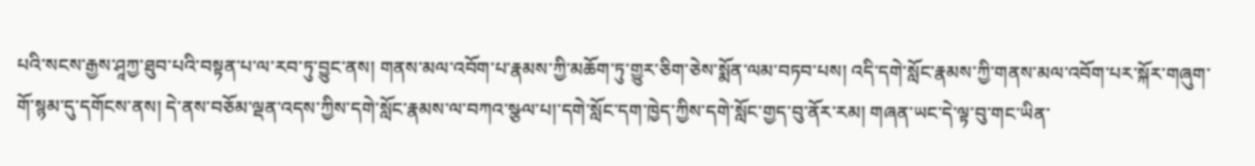པའི་སངས་རྒྱས་ཤཱཀྱ་ཐུབ་པའི་བསྟན་པ་ལ་རབ་ཏུ་བྱུང་ནས། གནས་མལ་འབོག་པ་རྣམས་ཀྱི་མཆོག་ཏུ་གྱུར་ཅིག་ཅེས་སྨོན་ལམ་བཏབ་པས། འདི་དགེ་སློང་རྣམས་ཀྱི་གནས་མལ་འབོག་པར་སྐོར་གཞུག་གོ་སྙམ་དུ་དགོངས་ནས། དེ་ནས་བཅོམ་ལྡན་འདས་ཀྱིས་དགེ་སློང་རྣམས་ལ་བཀའ་སྩལ་པ།་དགེ་སློང་དག་ཁྱེད་ཀྱིས་དགེ་སློང་གྱད་བུ་ནོར་རམ། གཞན་ཡང་དེ་ལྟ་བུ་གང་ཡིན་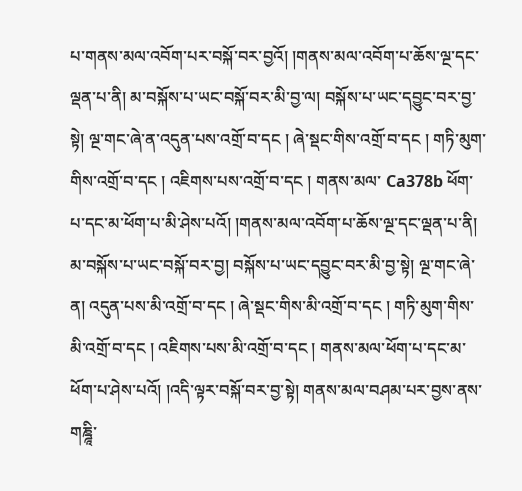པ་གནས་མལ་འབོག་པར་བསྐོ་བར་བྱའོ། །གནས་མལ་འབོག་པ་ཆོས་ལྔ་དང་ལྡན་པ་ནི། མ་བསྐོས་པ་ཡང་བསྐོ་བར་མི་བྱ་ལ། བསྐོས་པ་ཡང་དབྱུང་བར་བྱ་སྟེ། ལྔ་གང་ཞེ་ན་འདུན་པས་འགྲོ་བ་དང ། ཞེ་སྡང་གིས་འགྲོ་བ་དང ། གཏི་མུག་གིས་འགྲོ་བ་དང ། འཇིགས་པས་འགྲོ་བ་དང ། གནས་མལ་ Ca378b ཕོག་པ་དང་མ་ཕོག་པ་མི་ཤེས་པའོ། །གནས་མལ་འབོག་པ་ཆོས་ལྔ་དང་ལྡན་པ་ནི། མ་བསྐོས་པ་ཡང་བསྐོ་བར་བྱ། བསྐོས་པ་ཡང་དབྱུང་བར་མི་བྱ་སྟེ། ལྔ་གང་ཞེ་ན། འདུན་པས་མི་འགྲོ་བ་དང ། ཞེ་སྡང་གིས་མི་འགྲོ་བ་དང ། གཏི་མུག་གིས་མི་འགྲོ་བ་དང ། འཇིགས་པས་མི་འགྲོ་བ་དང ། གནས་མལ་ཕོག་པ་དང་མ་ཕོག་པ་ཤེས་པའོ། །འདི་ལྟར་བསྐོ་བར་བྱ་སྟེ། གནས་མལ་བཤམ་པར་བྱས་ནས་གཎྜཱི་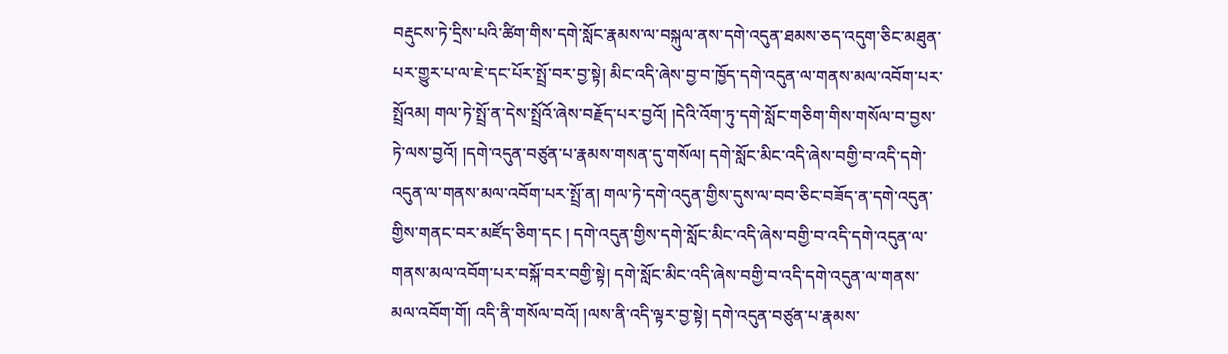བརྡུངས་ཏེ་དྲིས་པའི་ཚིག་གིས་དགེ་སློང་རྣམས་ལ་བསྐུལ་ནས་དགེ་འདུན་ཐམས་ཅད་འདུག་ཅིང་མཐུན་པར་གྱུར་པ་ལ་ཇེ་དང་པོར་སྤྲོ་བར་བྱ་སྟེ། མིང་འདི་ཞེས་བྱ་བ་ཁྱོད་དགེ་འདུན་ལ་གནས་མལ་འབོག་པར་སྤྲོའམ། གལ་ཏེ་སྤྲོ་ན་དེས་སྤྲོའོ་ཞེས་བརྗོད་པར་བྱའོ། །དེའི་འོག་ཏུ་དགེ་སློང་གཅིག་གིས་གསོལ་བ་བྱས་ཏེ་ལས་བྱའོ། །དགེ་འདུན་བཙུན་པ་རྣམས་གསན་དུ་གསོལ། དགེ་སློང་མིང་འདི་ཞེས་བགྱི་བ་འདི་དགེ་འདུན་ལ་གནས་མལ་འབོག་པར་སྤྲོ་ན། གལ་ཏེ་དགེ་འདུན་གྱིས་དུས་ལ་བབ་ཅིང་བཟོད་ན་དགེ་འདུན་གྱིས་གནང་བར་མཛོད་ཅིག་དང ། དགེ་འདུན་གྱིས་དགེ་སློང་མིང་འདི་ཞེས་བགྱི་བ་འདི་དགེ་འདུན་ལ་གནས་མལ་འབོག་པར་བསྐོ་བར་བགྱི་སྟེ། དགེ་སློང་མིང་འདི་ཞེས་བགྱི་བ་འདི་དགེ་འདུན་ལ་གནས་མལ་འབོག་གོ། འདི་ནི་གསོལ་བའོ། །ལས་ནི་འདི་ལྟར་བྱ་སྟེ། དགེ་འདུན་བཙུན་པ་རྣམས་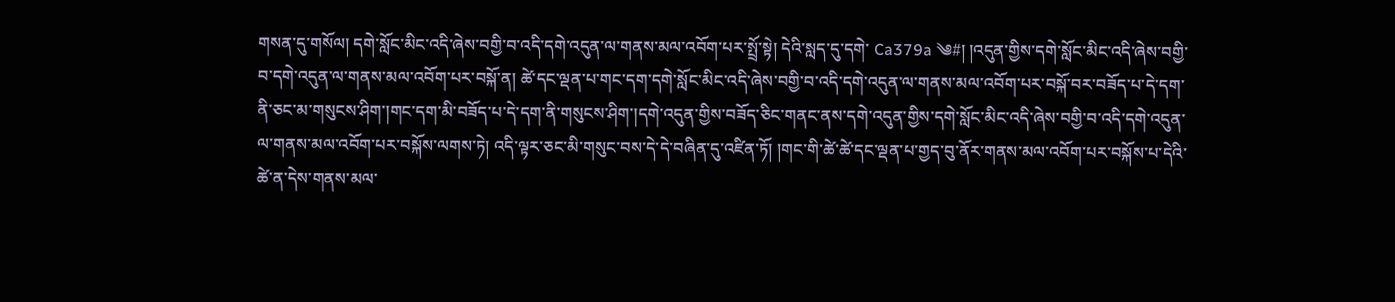གསན་དུ་གསོལ། དགེ་སློང་མིང་འདི་ཞེས་བགྱི་བ་འདི་དགེ་འདུན་ལ་གནས་མལ་འབོག་པར་སྤྲོ་སྟེ། དེའི་སླད་དུ་དགེ་ Ca379a ༄#། །འདུན་གྱིས་དགེ་སློང་མིང་འདི་ཞེས་བགྱི་བ་དགེ་འདུན་ལ་གནས་མལ་འབོག་པར་བསྐོ་ན། ཚེ་དང་ལྡན་པ་གང་དག་དགེ་སློང་མིང་འདི་ཞེས་བགྱི་བ་འདི་དགེ་འདུན་ལ་གནས་མལ་འབོག་པར་བསྐོ་བར་བཟོད་པ་དེ་དག་ནི་ཅང་མ་གསུངས་ཤིག་།གང་དག་མི་བཟོད་པ་དེ་དག་ནི་གསུངས་ཤིག་།དགེ་འདུན་གྱིས་བཟོད་ཅིང་གནང་ནས་དགེ་འདུན་གྱིས་དགེ་སློང་མིང་འདི་ཞེས་བགྱི་བ་འདི་དགེ་འདུན་ལ་གནས་མལ་འབོག་པར་བསྐོས་ལགས་ཏེ། འདི་ལྟར་ཅང་མི་གསུང་བས་དེ་དེ་བཞིན་དུ་འཛིན་ཏོ། །གང་གི་ཚེ་ཚེ་དང་ལྡན་པ་གྱད་བུ་ནོར་གནས་མལ་འབོག་པར་བསྐོས་པ་དེའི་ཚེ་ན་དེས་གནས་མལ་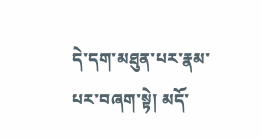དེ་དག་མཐུན་པར་རྣམ་པར་བཞག་སྟེ། མདོ་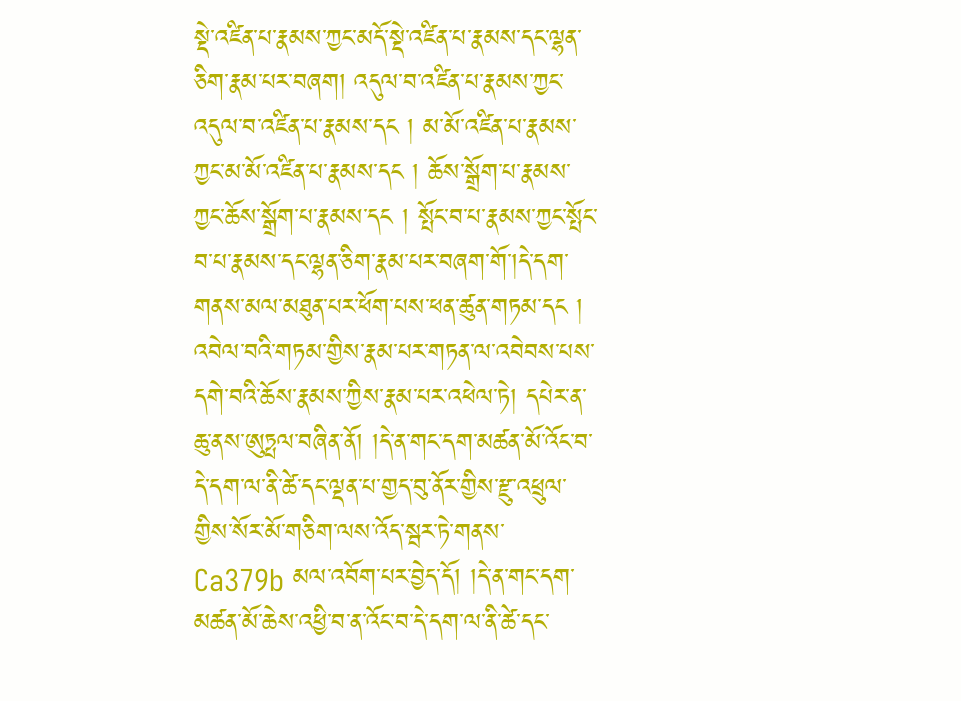སྡེ་འཛིན་པ་རྣམས་ཀྱང་མདོ་སྡེ་འཛིན་པ་རྣམས་དང་ལྷན་ཅིག་རྣམ་པར་བཞག། འདུལ་བ་འཛིན་པ་རྣམས་ཀྱང་འདུལ་བ་འཛིན་པ་རྣམས་དང ། མ་མོ་འཛིན་པ་རྣམས་ཀྱང་མ་མོ་འཛིན་པ་རྣམས་དང ། ཆོས་སྒྲོག་པ་རྣམས་ཀྱང་ཆོས་སྒྲོག་པ་རྣམས་དང ། སྤོང་བ་པ་རྣམས་ཀྱང་སྤོང་བ་པ་རྣམས་དང་ལྷན་ཅིག་རྣམ་པར་བཞག་གོ་།དེ་དག་གནས་མལ་མཐུན་པར་ཕོག་པས་ཕན་ཚུན་གཏམ་དང ། འབེལ་བའི་གཏམ་གྱིས་རྣམ་པར་གཏན་ལ་འབེབས་པས་དགེ་བའི་ཆོས་རྣམས་ཀྱིས་རྣམ་པར་འཕེལ་ཏེ། དཔེར་ན་ཆུ་ནས་ཨུཏྤལ་བཞིན་ནོ། །དེ་ན་གང་དག་མཚན་མོ་འོང་བ་དེ་དག་ལ་ནི་ཚེ་དང་ལྡན་པ་གྱད་བུ་ནོར་གྱིས་རྫུ་འཕྲུལ་གྱིས་སོར་མོ་གཅིག་ལས་འོད་སྦར་ཏེ་གནས་ Ca379b མལ་འབོག་པར་བྱེད་དོ། །དེ་ན་གང་དག་མཚན་མོ་ཆེས་འཕྱི་བ་ན་འོང་བ་དེ་དག་ལ་ནི་ཚེ་དང་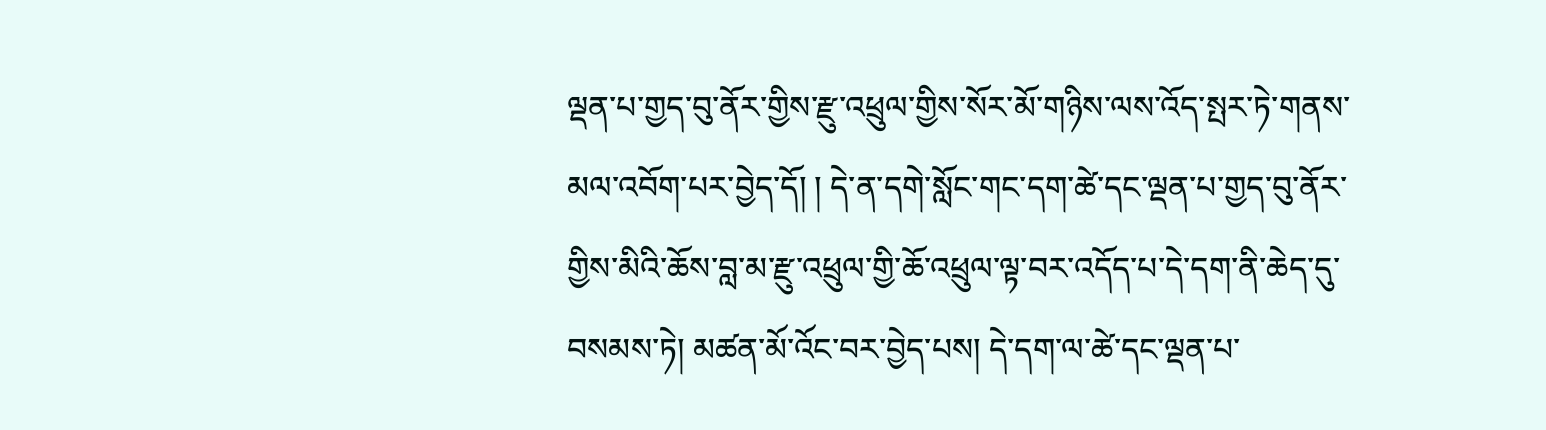ལྡན་པ་གྱད་བུ་ནོར་གྱིས་རྫུ་འཕྲུལ་གྱིས་སོར་མོ་གཉིས་ལས་འོད་སྤར་ཏེ་གནས་མལ་འབོག་པར་བྱེད་དོ། ། དེ་ན་དགེ་སློང་གང་དག་ཚེ་དང་ལྡན་པ་གྱད་བུ་ནོར་གྱིས་མིའི་ཆོས་བླ་མ་རྫུ་འཕྲུལ་གྱི་ཆོ་འཕྲུལ་ལྟ་བར་འདོད་པ་དེ་དག་ནི་ཆེད་དུ་བསམས་ཏེ། མཚན་མོ་འོང་བར་བྱེད་པས། དེ་དག་ལ་ཚེ་དང་ལྡན་པ་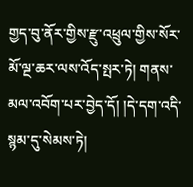གྱད་བུ་ནོར་གྱིས་རྫུ་འཕྲུལ་གྱིས་སོར་མོ་ལྔ་ཆར་ལས་འོད་སྤར་ཏེ། གནས་མལ་འབོག་པར་བྱེད་དོ། །དེ་དག་འདི་སྙམ་དུ་སེམས་ཏེ།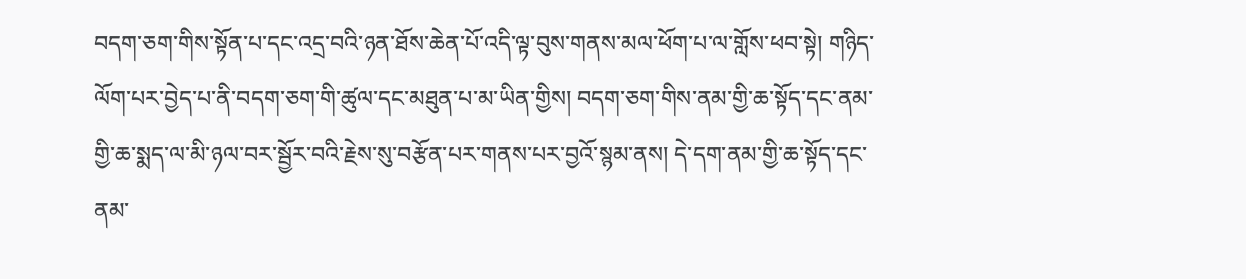བདག་ཅག་གིས་སྟོན་པ་དང་འདྲ་བའི་ཉན་ཐོས་ཆེན་པོ་འདི་ལྟ་བུས་གནས་མལ་ཕོག་པ་ལ་གློས་ཕབ་སྟེ། གཉིད་ལོག་པར་བྱེད་པ་ནི་བདག་ཅག་གི་ཚུལ་དང་མཐུན་པ་མ་ཡིན་གྱིས། བདག་ཅག་གིས་ནམ་གྱི་ཆ་སྟོད་དང་ནམ་གྱི་ཆ་སྨད་ལ་མི་ཉལ་བར་སྦྱོར་བའི་རྗེས་སུ་བརྩོན་པར་གནས་པར་བྱའོ་སྙམ་ནས། དེ་དག་ནམ་གྱི་ཆ་སྟོད་དང་ནམ་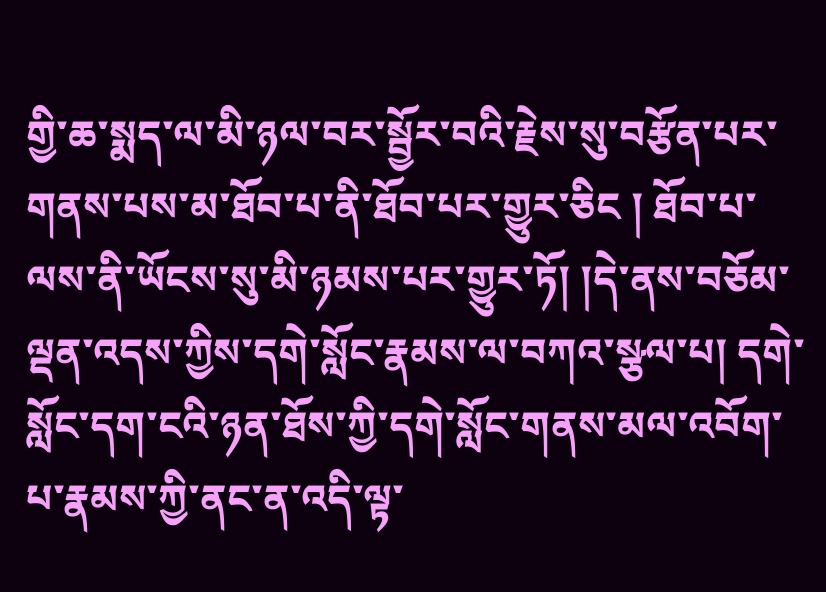གྱི་ཆ་སྨད་ལ་མི་ཉལ་བར་སྦྱོར་བའི་རྗེས་སུ་བརྩོན་པར་གནས་པས་མ་ཐོབ་པ་ནི་ཐོབ་པར་གྱུར་ཅིང ། ཐོབ་པ་ལས་ནི་ཡོངས་སུ་མི་ཉམས་པར་གྱུར་ཏོ། །དེ་ནས་བཅོམ་ལྡན་འདས་ཀྱིས་དགེ་སློང་རྣམས་ལ་བཀའ་སྩལ་པ། དགེ་སློང་དག་ངའི་ཉན་ཐོས་ཀྱི་དགེ་སློང་གནས་མལ་འབོག་པ་རྣམས་ཀྱི་ནང་ན་འདི་ལྟ་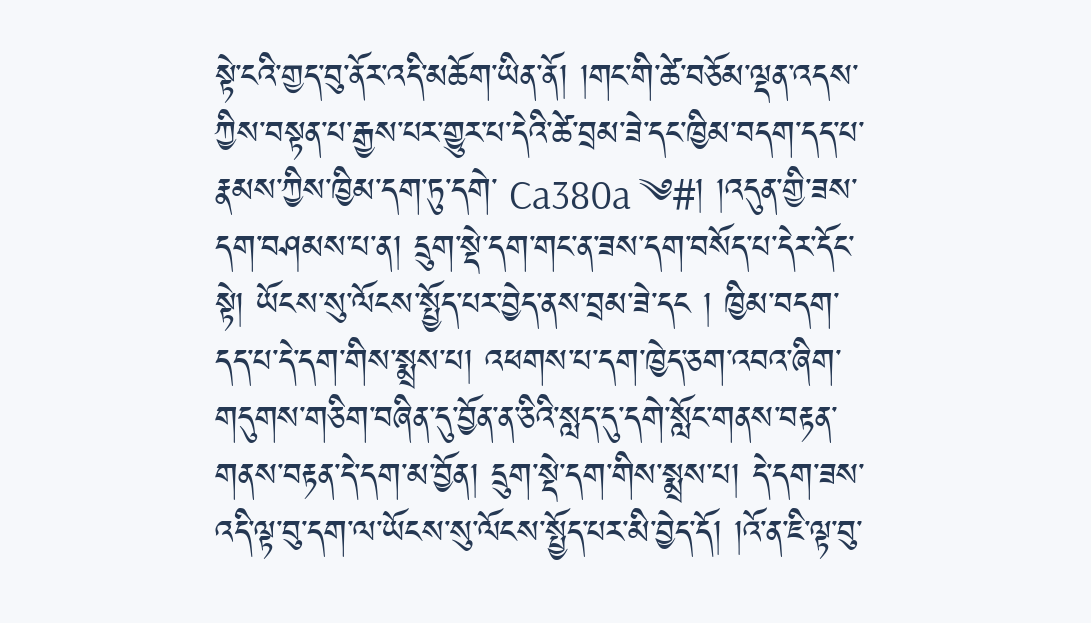སྟེ་ངའི་གྱད་བུ་ནོར་འདི་མཆོག་ཡིན་ནོ། །གང་གི་ཚེ་བཅོམ་ལྡན་འདས་ཀྱིས་བསྟན་པ་རྒྱས་པར་གྱུར་པ་དེའི་ཚེ་བྲམ་ཟེ་དང་ཁྱིམ་བདག་དད་པ་རྣམས་ཀྱིས་ཁྱིམ་དག་ཏུ་དགེ་ Ca380a ༄#། །འདུན་གྱི་ཟས་དག་བཤམས་པ་ན། དྲུག་སྡེ་དག་གང་ན་ཟས་དག་བསོད་པ་དེར་དོང་སྟེ། ཡོངས་སུ་ལོངས་སྤྱོད་པར་བྱེད་ནས་བྲམ་ཟེ་དང ། ཁྱིམ་བདག་དད་པ་དེ་དག་གིས་སྨྲས་པ། འཕགས་པ་དག་ཁྱེད་ཅག་འབའ་ཞིག་གདུགས་གཅིག་བཞིན་དུ་བྱོན་ན་ཅིའི་སླད་དུ་དགེ་སློང་གནས་བརྟན་གནས་བརྟན་དེ་དག་མ་བྱོན། དྲུག་སྡེ་དག་གིས་སྨྲས་པ། དེ་དག་ཟས་འདི་ལྟ་བུ་དག་ལ་ཡོངས་སུ་ལོངས་སྤྱོད་པར་མི་བྱེད་དོ། །འོ་ན་ཇི་ལྟ་བུ་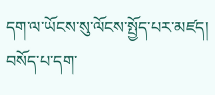དག་ལ་ཡོངས་སུ་ལོངས་སྤྱོད་པར་མཛད། བསོད་པ་དག་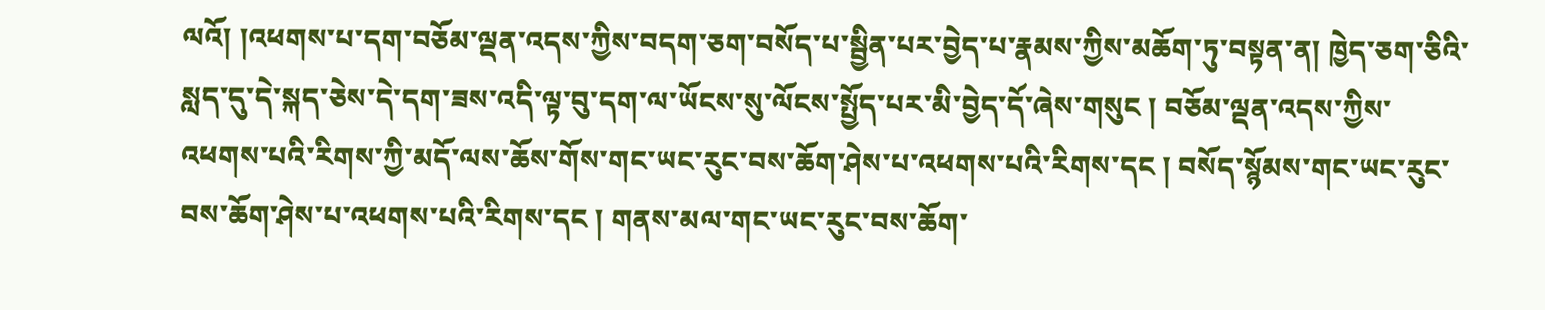ལའོ། །འཕགས་པ་དག་བཅོམ་ལྡན་འདས་ཀྱིས་བདག་ཅག་བསོད་པ་སྦྱིན་པར་བྱེད་པ་རྣམས་ཀྱིས་མཆོག་ཏུ་བསྟན་ན། ཁྱེད་ཅག་ཅིའི་སླད་དུ་དེ་སྐད་ཅེས་དེ་དག་ཟས་འདི་ལྟ་བུ་དག་ལ་ཡོངས་སུ་ལོངས་སྤྱོད་པར་མི་བྱེད་དོ་ཞེས་གསུང ། བཅོམ་ལྡན་འདས་ཀྱིས་འཕགས་པའི་རིགས་ཀྱི་མདོ་ལས་ཆོས་གོས་གང་ཡང་རུང་བས་ཆོག་ཤེས་པ་འཕགས་པའི་རིགས་དང ། བསོད་སྙོམས་གང་ཡང་རུང་བས་ཆོག་ཤེས་པ་འཕགས་པའི་རིགས་དང ། གནས་མལ་གང་ཡང་རུང་བས་ཆོག་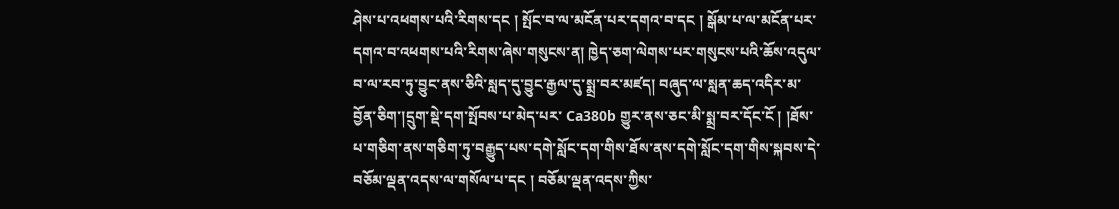ཤེས་པ་འཕགས་པའི་རིགས་དང ། སྤོང་བ་ལ་མངོན་པར་དགའ་བ་དང ། སྒོམ་པ་ལ་མངོན་པར་དགའ་བ་འཕགས་པའི་རིགས་ཞེས་གསུངས་ན། ཁྱེད་ཅག་ལེགས་པར་གསུངས་པའི་ཆོས་འདུལ་བ་ལ་རབ་ཏུ་བྱུང་ནས་ཅིའི་སླད་དུ་བྱུང་རྒྱལ་དུ་སྨྲ་བར་མཛད། བཞུད་ལ་སླན་ཆད་འདིར་མ་བྱོན་ཅིག་།དྲུག་སྡེ་དག་སྤོབས་པ་མེད་པར་ Ca380b གྱུར་ནས་ཅང་མི་སྨྲ་བར་དོང་ངོ ། །ཐོས་པ་གཅིག་ནས་གཅིག་ཏུ་བརྒྱུད་པས་དགེ་སློང་དག་གིས་ཐོས་ནས་དགེ་སློང་དག་གིས་སྐབས་དེ་བཅོམ་ལྡན་འདས་ལ་གསོལ་པ་དང ། བཅོམ་ལྡན་འདས་ཀྱིས་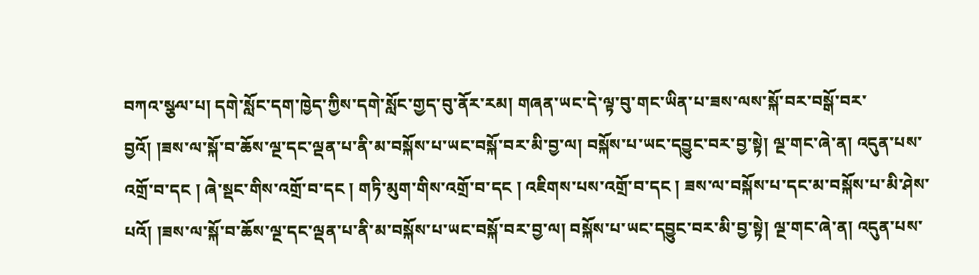བཀའ་སྩལ་པ། དགེ་སློང་དག་ཁྱེད་ཀྱིས་དགེ་སློང་གྱད་བུ་ནོར་རམ། གཞན་ཡང་དེ་ལྟ་བུ་གང་ཡིན་པ་ཟས་ལས་སྐོ་བར་བསྒོ་བར་བྱའོ། །ཟས་ལ་སྐོ་བ་ཆོས་ལྔ་དང་ལྡན་པ་ནི་མ་བསྐོས་པ་ཡང་བསྐོ་བར་མི་བྱ་ལ། བསྐོས་པ་ཡང་དབྱུང་བར་བྱ་སྟེ། ལྔ་གང་ཞེ་ན། འདུན་པས་འགྲོ་བ་དང ། ཞེ་སྡང་གིས་འགྲོ་བ་དང ། གཏི་མུག་གིས་འགྲོ་བ་དང ། འཇིགས་པས་འགྲོ་བ་དང ། ཟས་ལ་བསྐོས་པ་དང་མ་བསྐོས་པ་མི་ཤེས་པའོ། །ཟས་ལ་སྐོ་བ་ཆོས་ལྔ་དང་ལྡན་པ་ནི་མ་བསྐོས་པ་ཡང་བསྐོ་བར་བྱ་ལ། བསྐོས་པ་ཡང་དབྱུང་བར་མི་བྱ་སྟེ། ལྔ་གང་ཞེ་ན། འདུན་པས་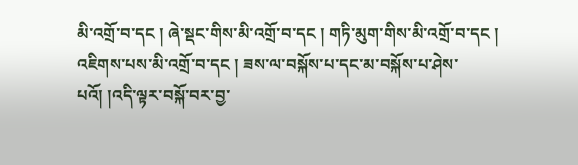མི་འགྲོ་བ་དང ། ཞེ་སྡང་གིས་མི་འགྲོ་བ་དང ། གཏི་མུག་གིས་མི་འགྲོ་བ་དང ། འཇིགས་པས་མི་འགྲོ་བ་དང ། ཟས་ལ་བསྐོས་པ་དང་མ་བསྐོས་པ་ཤེས་པའོ། །འདི་ལྟར་བསྐོ་བར་བྱ་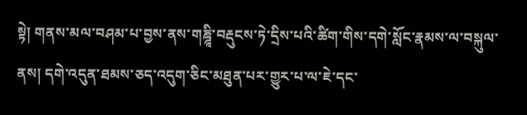སྟེ། གནས་མལ་བཤམ་པ་བྱས་ནས་གཎྜཱི་བརྡུངས་ཏེ་དྲིས་པའི་ཚིག་གིས་དགེ་སློང་རྣམས་ལ་བསྐུལ་ནས། དགེ་འདུན་ཐམས་ཅད་འདུག་ཅིང་མཐུན་པར་གྱུར་པ་ལ་ཇེ་དང་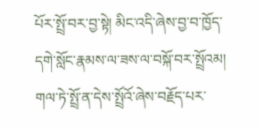པོར་སྤྲོ་བར་བྱ་སྟེ། མིང་འདི་ཞེས་བྱ་བ་ཁྱོད་དགེ་སློང་རྣམས་ལ་ཟས་ལ་བསྐོ་བར་སྤྲོའམ། གལ་ཏེ་སྤྲོ་ན་དེས་སྤྲོའོ་ཞེས་བརྗོད་པར་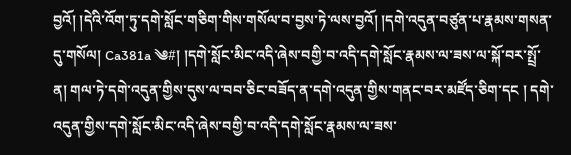བྱའོ། །དེའི་འོག་ཏུ་དགེ་སློང་གཅིག་གིས་གསོལ་བ་བྱས་ཏེ་ལས་བྱའོ། །དགེ་འདུན་བཙུན་པ་རྣམས་གསན་དུ་གསོལ། Ca381a ༄#། །དགེ་སློང་མིང་འདི་ཞེས་བགྱི་བ་འདི་དགེ་སློང་རྣམས་ལ་ཟས་ལ་སྐོ་བར་སྤྲོ་ན། གལ་ཏེ་དགེ་འདུན་གྱིས་དུས་ལ་བབ་ཅིང་བཟོད་ན་དགེ་འདུན་གྱིས་གནང་བར་མཛོད་ཅིག་དང ། དགེ་འདུན་གྱིས་དགེ་སློང་མིང་འདི་ཞེས་བགྱི་བ་འདི་དགེ་སློང་རྣམས་ལ་ཟས་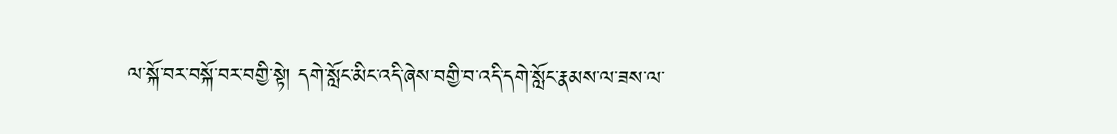ལ་སྐོ་བར་བསྐོ་བར་བགྱི་སྟེ། དགེ་སློང་མིང་འདི་ཞེས་བགྱི་བ་འདི་དགེ་སློང་རྣམས་ལ་ཟས་ལ་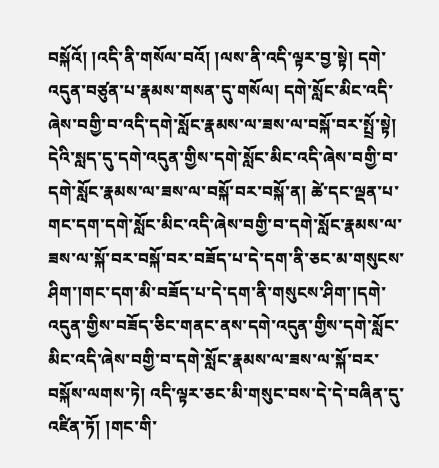བསྐོའོ། །འདི་ནི་གསོལ་བའོ། །ལས་ནི་འདི་ལྟར་བྱ་སྟེ། དགེ་འདུན་བཙུན་པ་རྣམས་གསན་དུ་གསོལ། དགེ་སློང་མིང་འདི་ཞེས་བགྱི་བ་འདི་དགེ་སློང་རྣམས་ལ་ཟས་ལ་བསྐོ་བར་སྤྲོ་སྟེ། དེའི་སླད་དུ་དགེ་འདུན་གྱིས་དགེ་སློང་མིང་འདི་ཞེས་བགྱི་བ་དགེ་སློང་རྣམས་ལ་ཟས་ལ་བསྐོ་བར་བསྐོ་ན། ཚེ་དང་ལྡན་པ་གང་དག་དགེ་སློང་མིང་འདི་ཞེས་བགྱི་བ་དགེ་སློང་རྣམས་ལ་ཟས་ལ་སྐོ་བར་བསྐོ་བར་བཟོད་པ་དེ་དག་ནི་ཅང་མ་གསུངས་ཤིག་།གང་དག་མི་བཟོད་པ་དེ་དག་ནི་གསུངས་ཤིག་།དགེ་འདུན་གྱིས་བཟོད་ཅིང་གནང་ནས་དགེ་འདུན་གྱིས་དགེ་སློང་མིང་འདི་ཞེས་བགྱི་བ་དགེ་སློང་རྣམས་ལ་ཟས་ལ་སྐོ་བར་བསྐོས་ལགས་ཏེ། འདི་ལྟར་ཅང་མི་གསུང་བས་དེ་དེ་བཞིན་དུ་འཛིན་ཏོ། །གང་གི་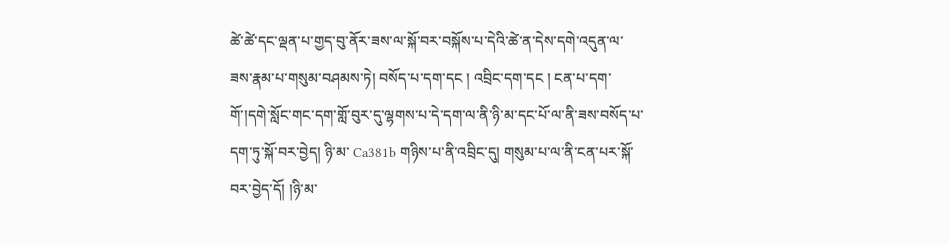ཚེ་ཚེ་དང་ལྡན་པ་གྱད་བུ་ནོར་ཟས་ལ་སྐོ་བར་བསྐོས་པ་དེའི་ཚེ་ན་དེས་དགེ་འདུན་ལ་ཟས་རྣམ་པ་གསུམ་བཤམས་ཏེ། བསོད་པ་དག་དང ། འབྲིང་དག་དང ། ངན་པ་དག་གོ་།དགེ་སློང་གང་དག་གློ་བུར་དུ་ལྷགས་པ་དེ་དག་ལ་ནི་ཉི་མ་དང་པོ་ལ་ནི་ཟས་བསོད་པ་དག་ཏུ་སྐོ་བར་བྱེད། ཉི་མ་ Ca381b གཉིས་པ་ནི་འབྲིང་དུ། གསུམ་པ་ལ་ནི་ངན་པར་སྐོ་བར་བྱེད་དོ། །ཉི་མ་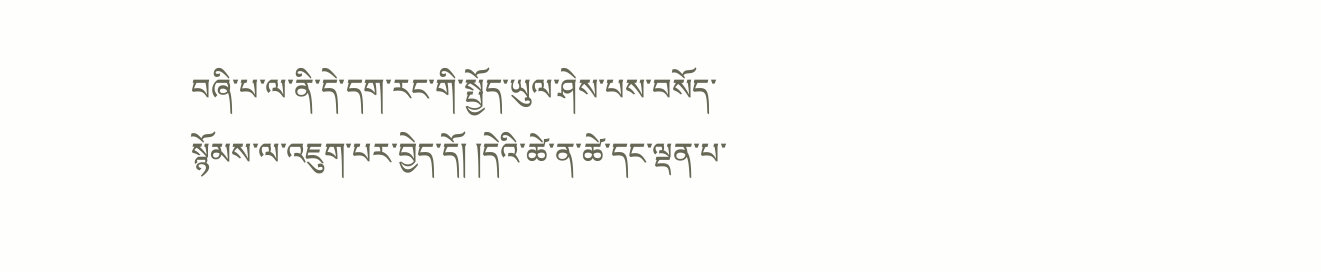བཞི་པ་ལ་ནི་དེ་དག་རང་གི་སྤྱོད་ཡུལ་ཤེས་པས་བསོད་སྙོམས་ལ་འཇུག་པར་བྱེད་དོ། །དེའི་ཚེ་ན་ཚེ་དང་ལྡན་པ་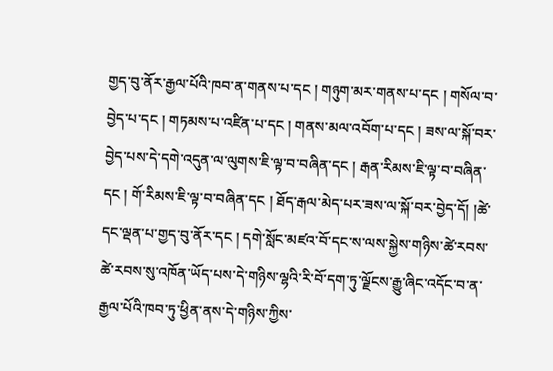གྱད་བུ་ནོར་རྒྱལ་པོའི་ཁབ་ན་གནས་པ་དང ། གཉུག་མར་གནས་པ་དང ། གསོལ་བ་བྱེད་པ་དང ། གཏམས་པ་འཛིན་པ་དང ། གནས་མལ་འབོག་པ་དང ། ཟས་ལ་སྐོ་བར་བྱེད་པས་དེ་དགེ་འདུན་ལ་ལུགས་ཇི་ལྟ་བ་བཞིན་དང ། རྒན་རིམས་ཇི་ལྟ་བ་བཞིན་དང ། གོ་རིམས་ཇི་ལྟ་བ་བཞིན་དང ། ཐོད་རྒལ་མེད་པར་ཟས་ལ་སྐོ་བར་བྱེད་དོ། །ཚེ་དང་ལྡན་པ་གྱད་བུ་ནོར་དང ། དགེ་སློང་མཛའ་བོ་དང་ས་ལས་སྐྱེས་གཉིས་ཚེ་རབས་ཚེ་རབས་སུ་འཁོན་ཡོད་པས་དེ་གཉིས་ལྷའི་རི་བོ་དག་ཏུ་ལྗོངས་རྒྱུ་ཞིང་འདོང་བ་ན་རྒྱལ་པོའི་ཁབ་ཏུ་ཕྱིན་ནས་དེ་གཉིས་ཀྱིས་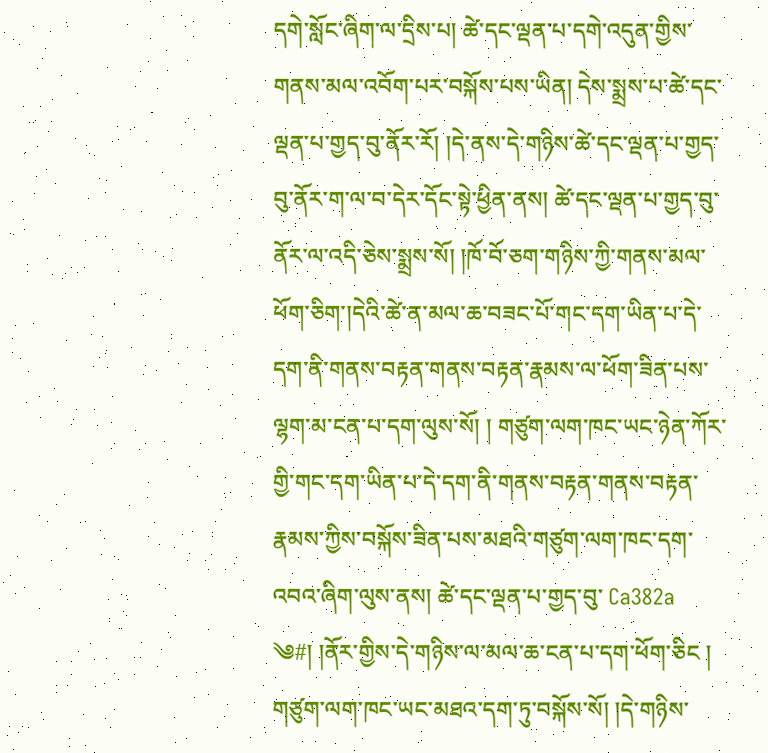དགེ་སློང་ཞིག་ལ་དྲིས་པ། ཚེ་དང་ལྡན་པ་དགེ་འདུན་གྱིས་གནས་མལ་འབོག་པར་བསྐོས་པས་ཡིན། དེས་སྨྲས་པ་ཚེ་དང་ལྡན་པ་གྱད་བུ་ནོར་རོ། །དེ་ནས་དེ་གཉིས་ཚེ་དང་ལྡན་པ་གྱད་བུ་ནོར་ག་ལ་བ་དེར་དོང་སྟེ་ཕྱིན་ནས། ཚེ་དང་ལྡན་པ་གྱད་བུ་ནོར་ལ་འདི་ཅེས་སྨྲས་སོ། །ཁོ་བོ་ཅག་གཉིས་ཀྱི་གནས་མལ་ཕོག་ཅིག་།དེའི་ཚེ་ན་མལ་ཆ་བཟང་པོ་གང་དག་ཡིན་པ་དེ་དག་ནི་གནས་བརྟན་གནས་བརྟན་རྣམས་ལ་ཕོག་ཟིན་པས་ལྷག་མ་ངན་པ་དག་ལུས་སོ། ། གཙུག་ལག་ཁང་ཡང་ཉེན་ཀོར་གྱི་གང་དག་ཡིན་པ་དེ་དག་ནི་གནས་བརྟན་གནས་བརྟན་རྣམས་ཀྱིས་བསྐོས་ཟིན་པས་མཐའི་གཙུག་ལག་ཁང་དག་འབའ་ཞིག་ལུས་ནས། ཚེ་དང་ལྡན་པ་གྱད་བུ་ Ca382a ༄#། །ནོར་གྱིས་དེ་གཉིས་ལ་མལ་ཆ་ངན་པ་དག་ཕོག་ཅིང ། གཙུག་ལག་ཁང་ཡང་མཐའ་དག་ཏུ་བསྐོས་སོ། །དེ་གཉིས་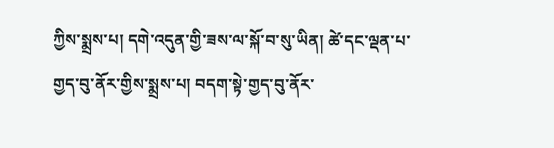ཀྱིས་སྨྲས་པ། དགེ་འདུན་གྱི་ཟས་ལ་སྐོ་བ་སུ་ཡིན། ཚེ་དང་ལྡན་པ་གྱད་བུ་ནོར་གྱིས་སྨྲས་པ། བདག་སྟེ་གྱད་བུ་ནོར་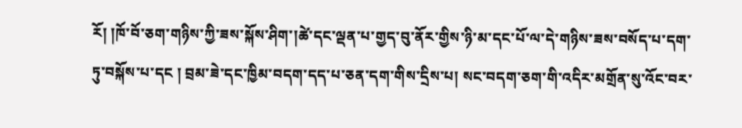རོ། །ཁོ་བོ་ཅག་གཉིས་ཀྱི་ཟས་སྐོས་ཤིག་།ཚེ་དང་ལྡན་པ་གྱད་བུ་ནོར་གྱིས་ཉི་མ་དང་པོ་ལ་དེ་གཉིས་ཟས་བསོད་པ་དག་ཏུ་བསྐོས་པ་དང ། བྲམ་ཟེ་དང་ཁྱིམ་བདག་དད་པ་ཅན་དག་གིས་དྲིས་པ། སང་བདག་ཅག་གི་འདིར་མགྲོན་སུ་འོང་བར་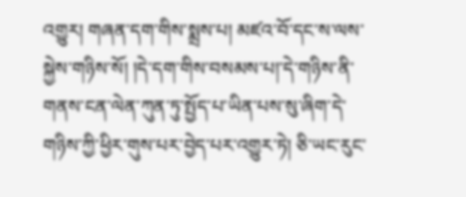འགྱུར། གཞན་དག་གིས་སྨྲས་པ། མཛའ་བོ་དང་ས་ལས་སྐྱེས་གཉིས་སོ། །དེ་དག་གིས་བསམས་པ།་དེ་གཉིས་ནི་གནས་ངན་ལེན་ཀུན་ཏུ་སྤྱོད་པ་ཡིན་པས་སུ་ཞིག་དེ་གཉིས་ཀྱི་ཕྱིར་གུས་པར་བྱེད་པར་འགྱུར་ཏེ། ཅི་ཡང་རུང་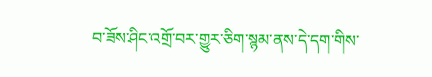བ་ཟོས་ཤིང་འགྲོ་བར་གྱུར་ཅིག་སྙམ་ནས་དེ་དག་གིས་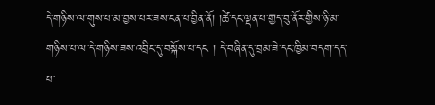དེ་གཉིས་ལ་གུས་པ་མ་བྱས་པར་ཟས་ངན་པ་བྱིན་ནོ། །ཚེ་དང་ལྡན་པ་གྱད་བུ་ནོར་གྱིས་ཉི་མ་གཉིས་པ་ལ་དེ་གཉིས་ཟས་འབྲིང་དུ་བསྐོས་པ་དང ། དེ་བཞིན་དུ་བྲམ་ཟེ་དང་ཁྱིམ་བདག་དད་པ་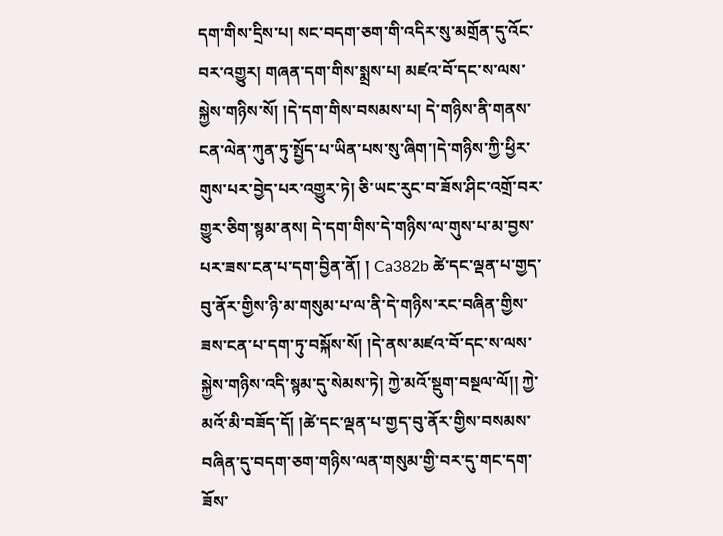དག་གིས་དྲིས་པ། སང་བདག་ཅག་གི་འདིར་སུ་མགྲོན་དུ་འོང་བར་འགྱུར། གཞན་དག་གིས་སྨྲས་པ། མཛའ་བོ་དང་ས་ལས་སྐྱེས་གཉིས་སོ། །དེ་དག་གིས་བསམས་པ། དེ་གཉིས་ནི་གནས་ངན་ལེན་ཀུན་ཏུ་སྤྱོད་པ་ཡིན་པས་སུ་ཞིག་།དེ་གཉིས་ཀྱི་ཕྱིར་གུས་པར་བྱེད་པར་འགྱུར་ཏེ། ཅི་ཡང་རུང་བ་ཟོས་ཤིང་འགྲོ་བར་གྱུར་ཅིག་སྙམ་ནས། དེ་དག་གིས་དེ་གཉིས་ལ་གུས་པ་མ་བྱས་པར་ཟས་ངན་པ་དག་བྱིན་ནོ། ། Ca382b ཚེ་དང་ལྡན་པ་གྱད་བུ་ནོར་གྱིས་ཉི་མ་གསུམ་པ་ལ་ནི་དེ་གཉིས་རང་བཞིན་གྱིས་ཟས་ངན་པ་དག་ཏུ་བསྐོས་སོ། །དེ་ནས་མཛའ་བོ་དང་ས་ལས་སྐྱེས་གཉིས་འདི་སྙམ་དུ་སེམས་ཏེ། ཀྱེ་མའོ་སྡུག་བསྔལ་ལོ།། ཀྱེ་མའོ་མི་བཟོད་དོ། །ཚེ་དང་ལྡན་པ་གྱད་བུ་ནོར་གྱིས་བསམས་བཞིན་དུ་བདག་ཅག་གཉིས་ལན་གསུམ་གྱི་བར་དུ་གང་དག་ཟོས་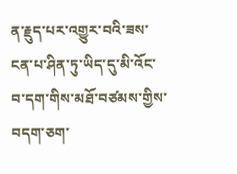ན་རྗུད་པར་འགྱུར་བའི་ཟས་ངན་པ་ཤིན་ཏུ་ཡིད་དུ་མི་འོང་བ་དག་གིས་མཐོ་བཙམས་གྱིས་བདག་ཅག་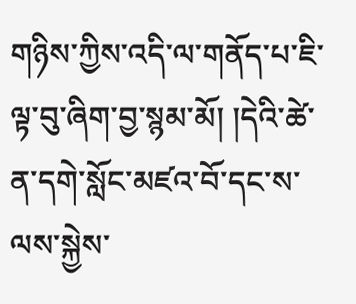གཉིས་ཀྱིས་འདི་ལ་གནོད་པ་ཇི་ལྟ་བུ་ཞིག་བྱ་སྙམ་མོ། །དེའི་ཚེ་ན་དགེ་སློང་མཛའ་བོ་དང་ས་ལས་སྐྱེས་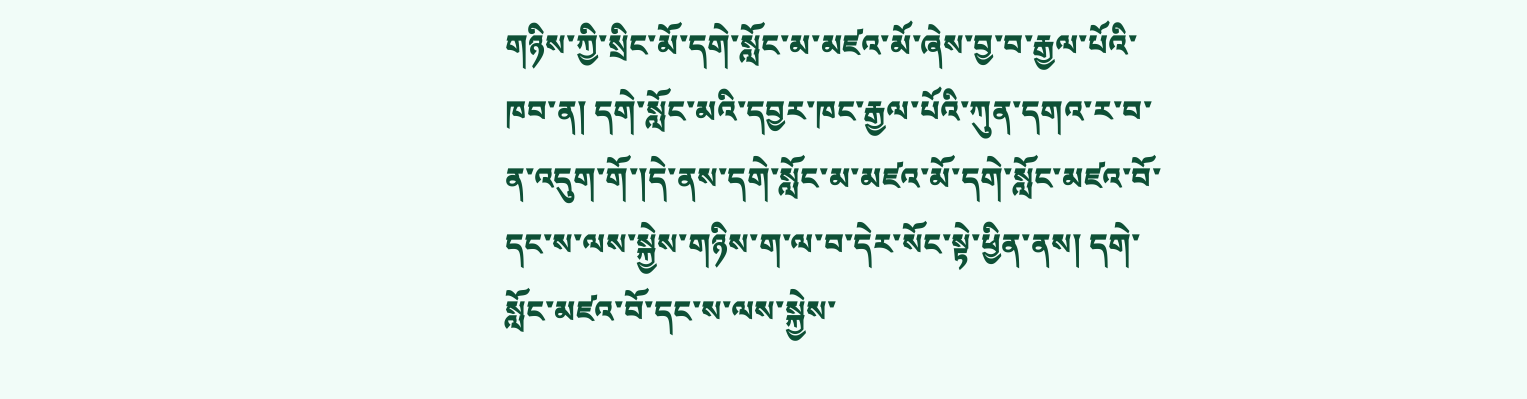གཉིས་ཀྱི་སྲིང་མོ་དགེ་སློང་མ་མཛའ་མོ་ཞེས་བྱ་བ་རྒྱལ་པོའི་ཁབ་ན། དགེ་སློང་མའི་དབྱར་ཁང་རྒྱལ་པོའི་ཀུན་དགའ་ར་བ་ན་འདུག་གོ་།དེ་ནས་དགེ་སློང་མ་མཛའ་མོ་དགེ་སློང་མཛའ་བོ་དང་ས་ལས་སྐྱེས་གཉིས་ག་ལ་བ་དེར་སོང་སྟེ་ཕྱིན་ནས། དགེ་སློང་མཛའ་བོ་དང་ས་ལས་སྐྱེས་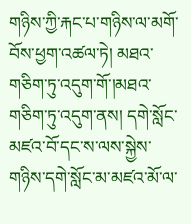གཉིས་ཀྱི་རྐང་པ་གཉིས་ལ་མགོ་བོས་ཕྱག་འཚལ་ཏེ། མཐའ་གཅིག་ཏུ་འདུག་གོ་།མཐའ་གཅིག་ཏུ་འདུག་ནས། དགེ་སློང་མཛའ་བོ་དང་ས་ལས་སྐྱེས་གཉིས་དགེ་སློང་མ་མཛའ་མོ་ལ་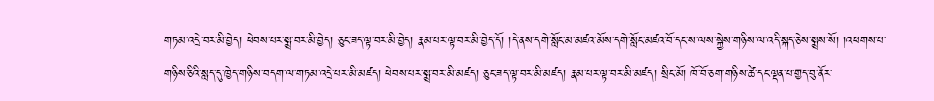གཏམ་འདྲེ་བར་མི་བྱེད། ཕེབས་པར་སྨྲ་བར་མི་བྱེད། ཅུང་ཟད་ལྟ་བར་མི་བྱེད། རྣམ་པར་ལྟ་བར་མི་བྱེད་དོ། །དེ་ནས་དགེ་སློང་མ་མཛའ་མོས་དགེ་སློང་མཛའ་བོ་དང་ས་ལས་སྐྱེས་གཉིས་ལ་འདི་སྐད་ཅེས་སྨྲས་སོ། །འཕགས་པ་གཉིས་ཅིའི་སླད་དུ་ཁྱེད་གཉིས་བདག་ལ་གཏམ་འདྲེ་པར་མི་མཛད། ཕེབས་པར་སྨྲ་བར་མི་མཛད། ཅུང་ཟད་ལྟ་བར་མི་མཛད། རྣམ་པར་ལྟ་བར་མི་མཛད། སྲིང་མོ། ཁོ་བོ་ཅག་གཉིས་ཚེ་དང་ལྡན་པ་གྱད་བུ་ནོར་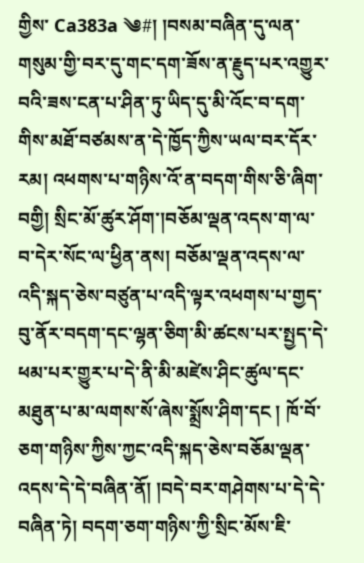གྱིས་ Ca383a ༄#། །བསམ་བཞིན་དུ་ལན་གསུམ་གྱི་བར་དུ་གང་དག་ཟོས་ན་རྗུད་པར་འགྱུར་བའི་ཟས་ངན་པ་ཤིན་ཏུ་ཡིད་དུ་མི་འོང་བ་དག་གིས་མཐོ་བཙམས་ན་དེ་ཁྱོད་ཀྱིས་ཡལ་བར་དོར་རམ། འཕགས་པ་གཉིས་འོ་ན་བདག་གིས་ཅི་ཞིག་བགྱི། སྲིང་མོ་ཚུར་ཤོག་།བཅོམ་ལྡན་འདས་ག་ལ་བ་དེར་སོང་ལ་ཕྱིན་ནས། བཅོམ་ལྡན་འདས་ལ་འདི་སྐད་ཅེས་བཙུན་པ་འདི་ལྟར་འཕགས་པ་གྱད་བུ་ནོར་བདག་དང་ལྷན་ཅིག་མི་ཚངས་པར་སྤྱད་དེ་ཕམ་པར་གྱུར་པ་དེ་ནི་མི་མཛེས་ཤིང་ཚུལ་དང་མཐུན་པ་མ་ལགས་སོ་ཞེས་སྨྲོས་ཤིག་དང ། ཁོ་བོ་ཅག་གཉིས་ཀྱིས་ཀྱང་འདི་སྐད་ཅེས་བཅོམ་ལྡན་འདས་དེ་དེ་བཞིན་ནོ། །བདེ་བར་གཤེགས་པ་དེ་དེ་བཞིན་ཏེ། བདག་ཅག་གཉིས་ཀྱི་སྲིང་མོས་ཇི་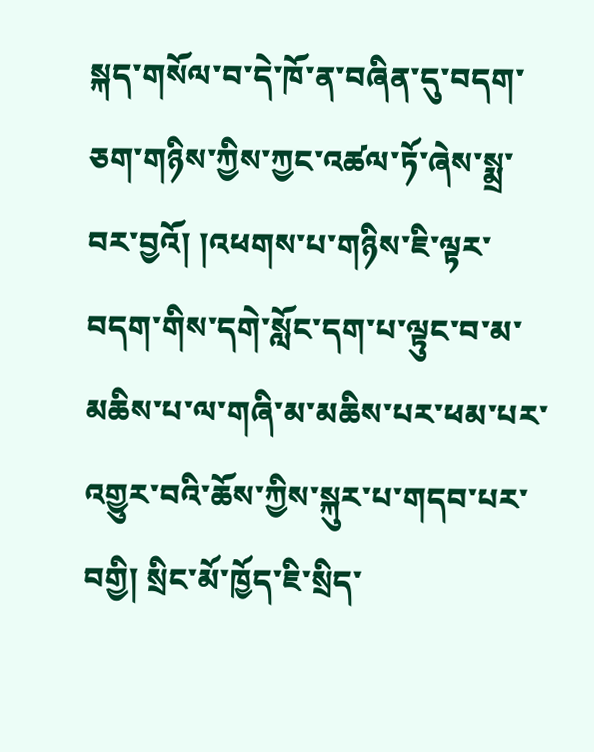སྐད་གསོལ་བ་དེ་ཁོ་ན་བཞིན་དུ་བདག་ཅག་གཉིས་ཀྱིས་ཀྱང་འཚལ་ཏོ་ཞེས་སྨྲ་བར་བྱའོ། །འཕགས་པ་གཉིས་ཇི་ལྟར་བདག་གིས་དགེ་སློང་དག་པ་ལྟུང་བ་མ་མཆིས་པ་ལ་གཞི་མ་མཆིས་པར་ཕམ་པར་འགྱུར་བའི་ཆོས་ཀྱིས་སྐུར་པ་གདབ་པར་བགྱི། སྲིང་མོ་ཁྱོད་ཇི་སྲིད་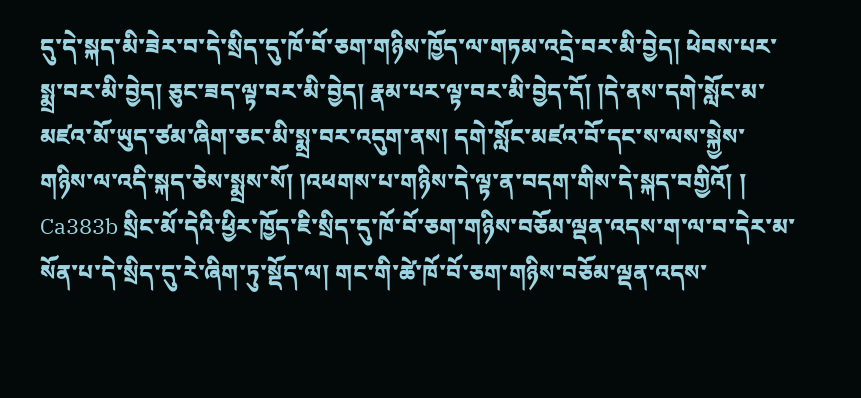དུ་དེ་སྐད་མི་ཟེར་བ་དེ་སྲིད་དུ་ཁོ་བོ་ཅག་གཉིས་ཁྱོད་ལ་གཏམ་འདྲེ་བར་མི་བྱེད། ཕེབས་པར་སྨྲ་བར་མི་བྱེད། ཅུང་ཟད་ལྟ་བར་མི་བྱེད། རྣམ་པར་ལྟ་བར་མི་བྱེད་དོ། །དེ་ནས་དགེ་སློང་མ་མཛའ་མོ་ཡུད་ཙམ་ཞིག་ཅང་མི་སྨྲ་བར་འདུག་ནས། དགེ་སློང་མཛའ་བོ་དང་ས་ལས་སྐྱེས་གཉིས་ལ་འདི་སྐད་ཅེས་སྨྲས་སོ། །འཕགས་པ་གཉིས་དེ་ལྟ་ན་བདག་གིས་དེ་སྐད་བགྱིའོ། ། Ca383b སྲིང་མོ་དེའི་ཕྱིར་ཁྱོད་ཇི་སྲིད་དུ་ཁོ་བོ་ཅག་གཉིས་བཅོམ་ལྡན་འདས་ག་ལ་བ་དེར་མ་སོན་པ་དེ་སྲིད་དུ་རེ་ཞིག་ཏུ་སྡོད་ལ། གང་གི་ཚེ་ཁོ་བོ་ཅག་གཉིས་བཅོམ་ལྡན་འདས་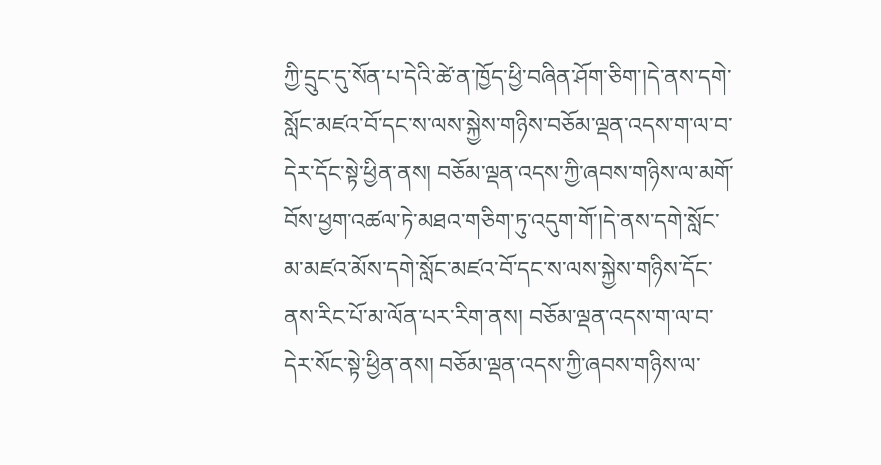ཀྱི་དྲུང་དུ་སོན་པ་དེའི་ཚེ་ན་ཁྱོད་ཕྱི་བཞིན་ཤོག་ཅིག་།དེ་ནས་དགེ་སློང་མཛའ་བོ་དང་ས་ལས་སྐྱེས་གཉིས་བཅོམ་ལྡན་འདས་ག་ལ་བ་དེར་དོང་སྟེ་ཕྱིན་ནས། བཅོམ་ལྡན་འདས་ཀྱི་ཞབས་གཉིས་ལ་མགོ་བོས་ཕྱག་འཚལ་ཏེ་མཐའ་གཅིག་ཏུ་འདུག་གོ་།དེ་ནས་དགེ་སློང་མ་མཛའ་མོས་དགེ་སློང་མཛའ་བོ་དང་ས་ལས་སྐྱེས་གཉིས་དོང་ནས་རིང་པོ་མ་ལོན་པར་རིག་ནས། བཅོམ་ལྡན་འདས་ག་ལ་བ་དེར་སོང་སྟེ་ཕྱིན་ནས། བཅོམ་ལྡན་འདས་ཀྱི་ཞབས་གཉིས་ལ་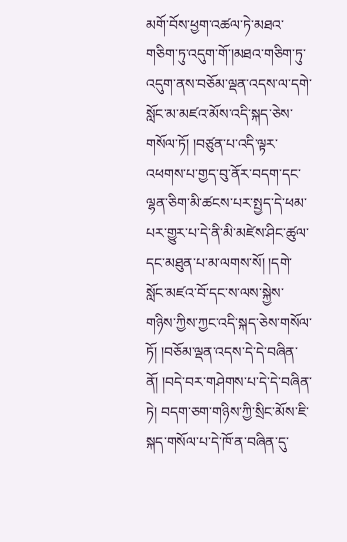མགོ་བོས་ཕྱག་འཚལ་ཏེ་མཐའ་གཅིག་ཏུ་འདུག་གོ་།མཐའ་གཅིག་ཏུ་འདུག་ནས་བཅོམ་ལྡན་འདས་ལ་དགེ་སློང་མ་མཛའ་མོས་འདི་སྐད་ཅེས་གསོལ་ཏོ། །བཙུན་པ་འདི་ལྟར་འཕགས་པ་གྱད་བུ་ནོར་བདག་དང་ལྷན་ཅིག་མི་ཚངས་པར་སྤྱད་དེ་ཕམ་པར་གྱུར་པ་དེ་ནི་མི་མཛེས་ཤིང་ཚུལ་དང་མཐུན་པ་མ་ལགས་སོ། །དགེ་སློང་མཛའ་བོ་དང་ས་ལས་སྐྱེས་གཉིས་ཀྱིས་ཀྱང་འདི་སྐད་ཅེས་གསོལ་ཏོ། །བཅོམ་ལྡན་འདས་དེ་དེ་བཞིན་ནོ། །བདེ་བར་གཤེགས་པ་དེ་དེ་བཞིན་ཏེ། བདག་ཅག་གཉིས་ཀྱི་སྲིང་མོས་ཇི་སྐད་གསོལ་པ་དེ་ཁོ་ན་བཞིན་དུ་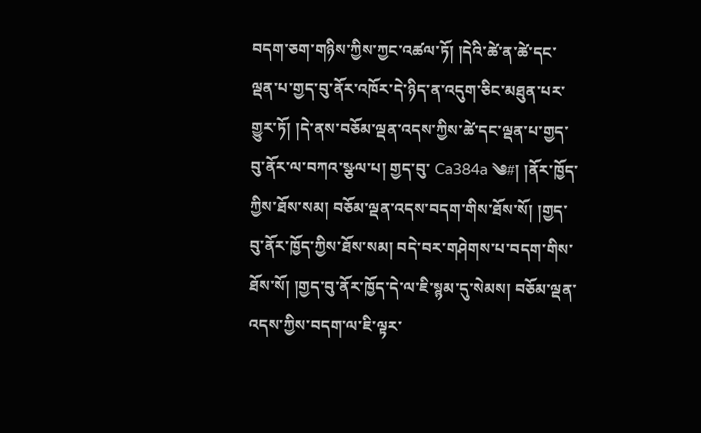བདག་ཅག་གཉིས་ཀྱིས་ཀྱང་འཚལ་ཏོ། །དེའི་ཚེ་ན་ཚེ་དང་ལྡན་པ་གྱད་བུ་ནོར་འཁོར་དེ་ཉིད་ན་འདུག་ཅིང་མཐུན་པར་གྱུར་ཏོ། །དེ་ནས་བཅོམ་ལྡན་འདས་ཀྱིས་ཚེ་དང་ལྡན་པ་གྱད་བུ་ནོར་ལ་བཀའ་སྩལ་པ། གྱད་བུ་ Ca384a ༄#། །ནོར་ཁྱོད་ཀྱིས་ཐོས་སམ། བཅོམ་ལྡན་འདས་བདག་གིས་ཐོས་སོ། །གྱད་བུ་ནོར་ཁྱོད་ཀྱིས་ཐོས་སམ། བདེ་བར་གཤེགས་པ་བདག་གིས་ཐོས་སོ། །གྱད་བུ་ནོར་ཁྱོད་དེ་ལ་ཇི་སྙམ་དུ་སེམས། བཅོམ་ལྡན་འདས་ཀྱིས་བདག་ལ་ཇི་ལྟར་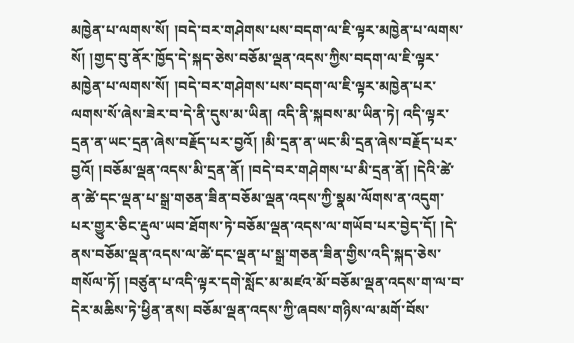མཁྱེན་པ་ལགས་སོ། །བདེ་བར་གཤེགས་པས་བདག་ལ་ཇི་ལྟར་མཁྱེན་པ་ལགས་སོ། །གྱད་བུ་ནོར་ཁྱོད་དེ་སྐད་ཅེས་བཅོམ་ལྡན་འདས་ཀྱིས་བདག་ལ་ཇི་ལྟར་མཁྱེན་པ་ལགས་སོ། །བདེ་བར་གཤེགས་པས་བདག་ལ་ཇི་ལྟར་མཁྱེན་པར་ལགས་སོ་ཞེས་ཟེར་བ་དེ་ནི་དུས་མ་ཡིན། འདི་ནི་སྐབས་མ་ཡིན་ཏེ། འདི་ལྟར་དྲན་ན་ཡང་དྲན་ཞེས་བརྗོད་པར་བྱའོ། །མི་དྲན་ན་ཡང་མི་དྲན་ཞེས་བརྗོད་པར་བྱའོ། །བཅོམ་ལྡན་འདས་མི་དྲན་ནོ། །བདེ་བར་གཤེགས་པ་མི་དྲན་ནོ། །དེའི་ཚེ་ན་ཚེ་དང་ལྡན་པ་སྒྲ་གཅན་ཟིན་བཅོམ་ལྡན་འདས་ཀྱི་སྣམ་ལོགས་ན་འདུག་པར་གྱུར་ཅིང་རྡུལ་ཡབ་ཐོགས་ཏེ་བཅོམ་ལྡན་འདས་ལ་གཡོབ་པར་བྱེད་དོ། །དེ་ནས་བཅོམ་ལྡན་འདས་ལ་ཚེ་དང་ལྡན་པ་སྒྲ་གཅན་ཟིན་གྱིས་འདི་སྐད་ཅེས་གསོལ་ཏོ། །བཙུན་པ་འདི་ལྟར་དགེ་སློང་མ་མཛའ་མོ་བཅོམ་ལྡན་འདས་ག་ལ་བ་དེར་མཆིས་ཏེ་ཕྱིན་ནས། བཅོམ་ལྡན་འདས་ཀྱི་ཞབས་གཉིས་ལ་མགོ་བོས་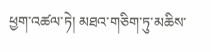ཕྱག་འཚལ་ཏེ། མཐའ་གཅིག་ཏུ་མཆིས་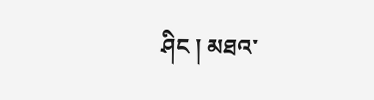ཤིང ། མཐའ་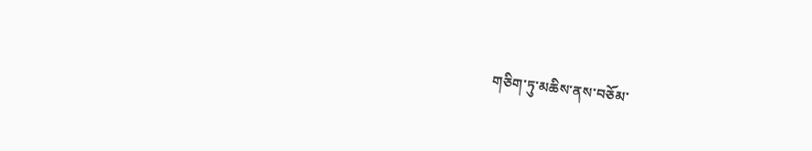གཅིག་ཏུ་མཆིས་ནས་བཅོམ་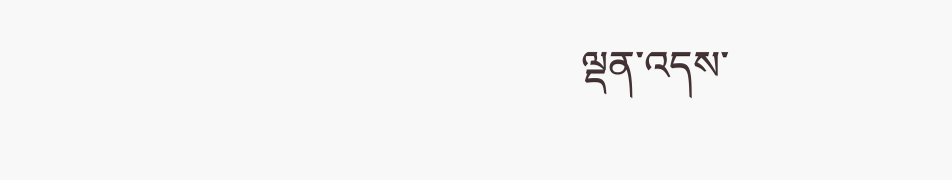ལྡན་འདས་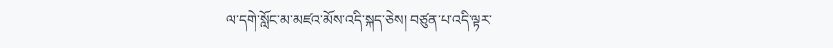ལ་དགེ་སློང་མ་མཛའ་མོས་འདི་སྐད་ཅེས། བཙུན་པ་འདི་ལྟར་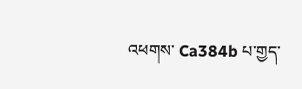འཕགས་ Ca384b པ་གྱད་